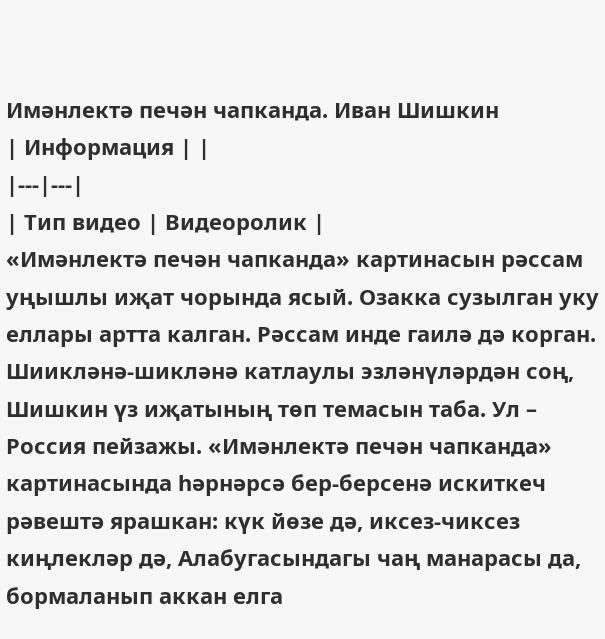Имәнлектә печән чапканда. Иван Шишкин
| Информация | |
|---|---|
| Тип видео | Видеоролик |
«Имәнлектә печән чапканда» картинасын рәссам уңышлы иҗат чорында ясый. Озакка сузылган уку еллары артта калган. Рәссам инде гаилә дә корган. Шиикләнә-шикләнә катлаулы эзләнүләрдән соң, Шишкин үз иҗатының төп темасын таба. Ул – Россия пейзажы. «Имәнлектә печән чапканда» картинасында һәрнәрсә бер-берсенә искиткеч рәвештә ярашкан: күк йөзе дә, иксез-чиксез киңлекләр дә, Алабугасындагы чаң манарасы да, бормаланып аккан елга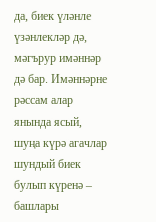да, биек үләнле үзәнлекләр дә, мәгърур имәннәр дә бар. Имәннәрне рәссам алар янында ясый, шуңа күрә агачлар шундый биек булып күренә – башлары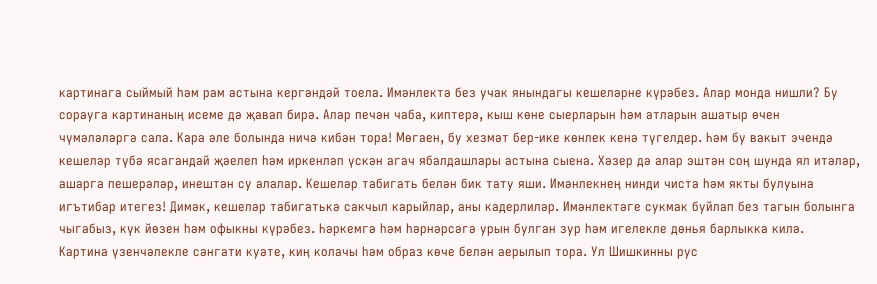картинага сыймый һәм рам астына кергәндәй тоела. Имәнлектә без учак янындагы кешеләрне күрәбез. Алар монда нишли? Бу сорауга картинаның исеме дә җавап бирә. Алар печән чаба, киптерә, кыш көне сыерларын һәм атларын ашатыр өчен чүмәләләргә сала. Кара әле болында ничә кибән тора! Мөгаен, бу хезмәт бер-ике көнлек кенә түгелдер. Һәм бу вакыт эчендә кешеләр түбә ясагандай җәелеп һәм иркенләп үскән агач ябалдашлары астына сыена. Хәзер дә алар эштән соң шунда ял итәләр, ашарга пешерәләр, инештән су алалар. Кешеләр табигать белән бик тату яши. Имәнлекнең нинди чиста һәм якты булуына игътибар итегез! Димәк, кешеләр табигатькә сакчыл карыйлар, аны кадерлиләр. Имәнлектәге сукмак буйлап без тагын болынга чыгабыз, күк йөзен һәм офыкны күрәбез. Һәркемгә һәм һәрнәрсәгә урын булган зур һәм игелекле дөнья барлыкка килә.
Картина үзенчәлекле сәнгати куәте, киң колачы һәм образ көче белән аерылып тора. Ул Шишкинны рус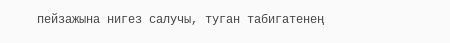пейзажына нигез салучы, туган табигатенең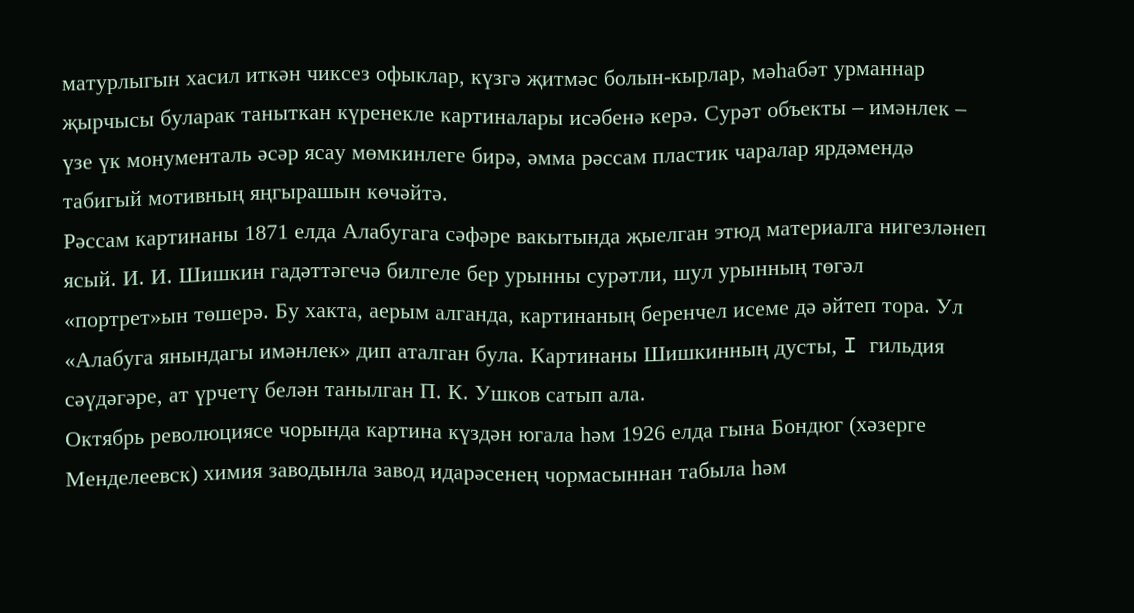матурлыгын хасил иткән чиксез офыклар, күзгә җитмәс болын-кырлар, мәһабәт урманнар җырчысы буларак таныткан күренекле картиналары исәбенә керә. Сурәт объекты – имәнлек – үзе үк монументаль әсәр ясау мөмкинлеге бирә, әмма рәссам пластик чаралар ярдәмендә табигый мотивның яңгырашын көчәйтә.
Рәссам картинаны 1871 елда Алабугага сәфәре вакытында җыелган этюд материалга нигезләнеп ясый. И. И. Шишкин гадәттәгечә билгеле бер урынны сурәтли, шул урынның төгәл «портрет»ын төшерә. Бу хакта, аерым алганда, картинаның беренчел исеме дә әйтеп тора. Ул «Алабуга янындагы имәнлек» дип аталган була. Картинаны Шишкинның дусты, I гильдия сәүдәгәре, ат үрчетү белән танылган П. К. Ушков сатып ала.
Октябрь революциясе чорында картина күздән югала һәм 1926 елда гына Бондюг (хәзерге Менделеевск) химия заводынла завод идарәсенең чормасыннан табыла һәм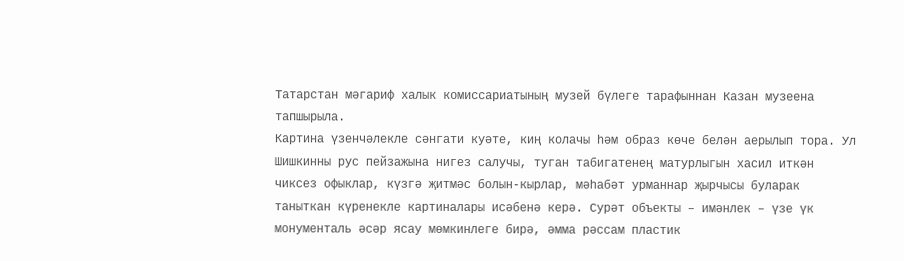Татарстан мәгариф халык комиссариатының музей бүлеге тарафыннан Казан музеена тапшырыла.
Картина үзенчәлекле сәнгати куәте, киң колачы һәм образ көче белән аерылып тора. Ул Шишкинны рус пейзажына нигез салучы, туган табигатенең матурлыгын хасил иткән чиксез офыклар, күзгә җитмәс болын-кырлар, мәһабәт урманнар җырчысы буларак таныткан күренекле картиналары исәбенә керә. Сурәт объекты – имәнлек – үзе үк монументаль әсәр ясау мөмкинлеге бирә, әмма рәссам пластик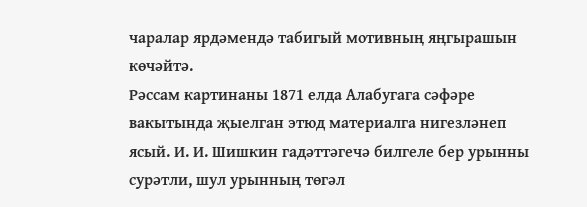чаралар ярдәмендә табигый мотивның яңгырашын көчәйтә.
Рәссам картинаны 1871 елда Алабугага сәфәре вакытында җыелган этюд материалга нигезләнеп ясый. И. И. Шишкин гадәттәгечә билгеле бер урынны сурәтли, шул урынның төгәл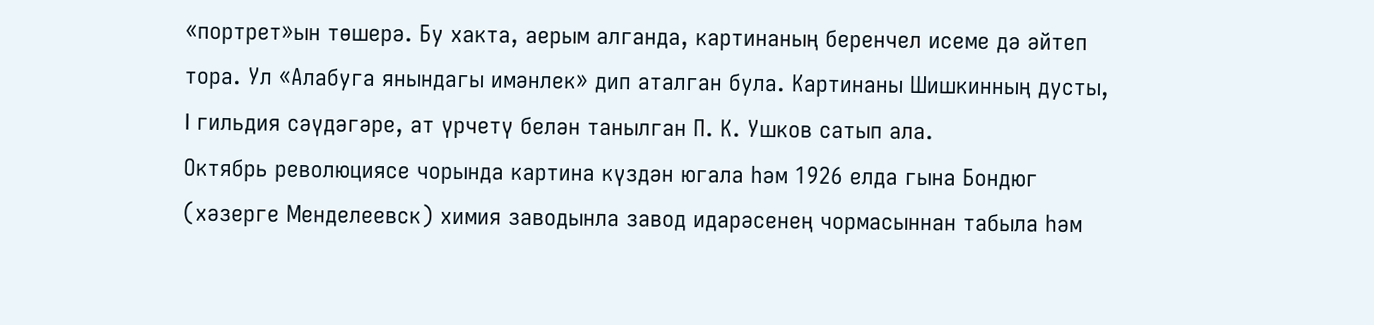«портрет»ын төшерә. Бу хакта, аерым алганда, картинаның беренчел исеме дә әйтеп тора. Ул «Алабуга янындагы имәнлек» дип аталган була. Картинаны Шишкинның дусты, I гильдия сәүдәгәре, ат үрчетү белән танылган П. К. Ушков сатып ала.
Октябрь революциясе чорында картина күздән югала һәм 1926 елда гына Бондюг (хәзерге Менделеевск) химия заводынла завод идарәсенең чормасыннан табыла һәм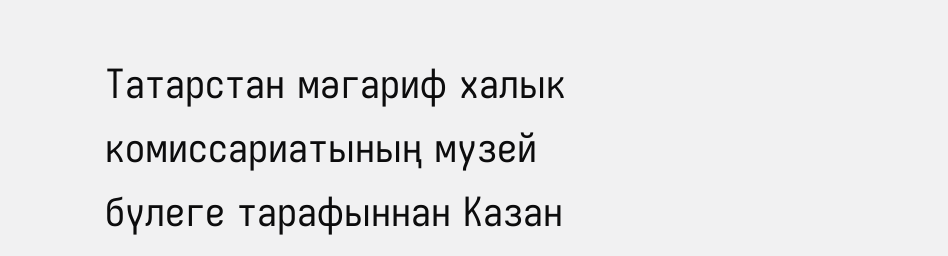Татарстан мәгариф халык комиссариатының музей бүлеге тарафыннан Казан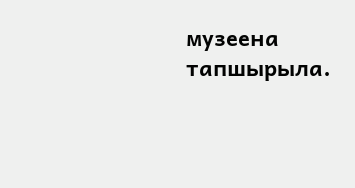музеена тапшырыла.